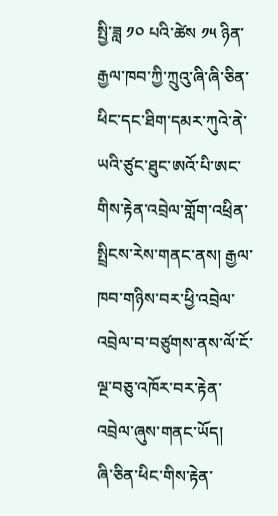སྤྱི་ཟླ ༡༠ པའི་ཚེས ༡༥ ཉིན་རྒྱལ་ཁབ་ཀྱི་ཀྲུའུ་ཞི་ཞི་ཅིན་ཕིང་དང་ཐིག་དམར་ཀུའེ་ནེ་ཡའི་ཙུང་ཐུང་ཨའོ་པི་ཨང་གིས་རྟེན་འབྲེལ་གློག་འཕྲིན་སྤྲིངས་རེས་གནང་ནས། རྒྱལ་ཁབ་གཉིས་བར་ཕྱི་འབྲེལ་འབྲེལ་བ་བཙུགས་ནས་ལོ་ངོ་ལྔ་བཅུ་འཁོར་བར་རྟེན་འབྲེལ་ཞུས་གནང་ཡོད།
ཞི་ཅིན་ཕིང་གིས་རྟེན་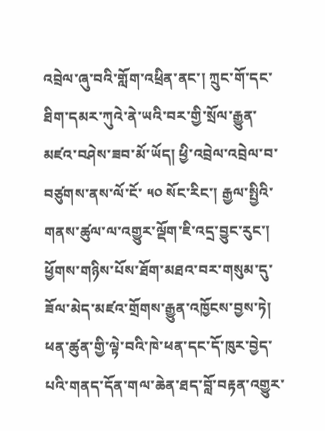འབྲེལ་ཞུ་བའི་གློག་འཕྲིན་ནང་། ཀྲུང་གོ་དང་ཐིག་དམར་ཀུའེ་ནེ་ཡའི་བར་གྱི་སྲོལ་རྒྱུན་མཛའ་བཤེས་ཟབ་མོ་ཡོད། ཕྱི་འབྲེལ་འབྲེལ་བ་བཙུགས་ནས་ལོ་ངོ་ ༥༠ སོང་རིང་། རྒྱལ་སྤྱིའི་གནས་ཚུལ་ལ་འགྱུར་ལྡོག་ཇི་འདྲ་བྱུང་རུང་། ཕྱོགས་གཉིས་པོས་ཐོག་མཐའ་བར་གསུམ་དུ་ཟོལ་མེད་མཛའ་གྲོགས་རྒྱུན་འཁྱོངས་བྱས་ཏེ། ཕན་ཚུན་གྱི་ལྟེ་བའི་ཁེ་ཕན་དང་དོ་ཁུར་བྱེད་པའི་གནད་དོན་གལ་ཆེན་ཐད་བློ་བརྟན་འགྱུར་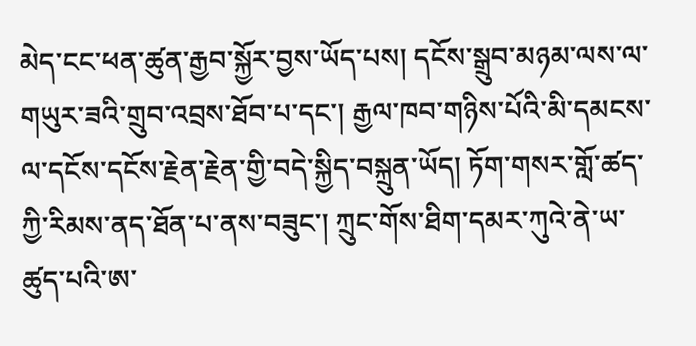མེད་ངང་ཕན་ཚུན་རྒྱབ་སྐྱོར་བྱས་ཡོད་པས། དངོས་སྒྲུབ་མཉམ་ལས་ལ་གཡུར་ཟའི་གྲུབ་འབྲས་ཐོབ་པ་དང་། རྒྱལ་ཁབ་གཉིས་པོའི་མི་དམངས་ལ་དངོས་དངོས་རྗེན་རྗེན་གྱི་བདེ་སྐྱིད་བསྐྲུན་ཡོད། ཏོག་གསར་གློ་ཚད་ཀྱི་རིམས་ནད་ཐོན་པ་ནས་བཟུང་། ཀྲུང་གོས་ཐིག་དམར་ཀུའེ་ནེ་ཡ་ཚུད་པའི་ཨ་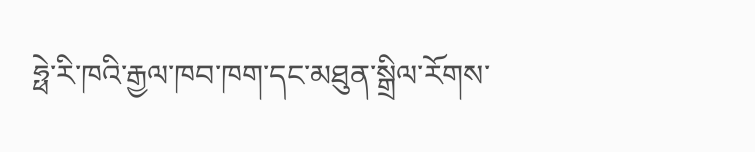ཧྥེ་རི་ཁའི་རྒྱལ་ཁབ་ཁག་དང་མཐུན་སྒྲིལ་རོགས་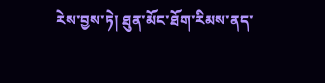རེས་བྱས་ཏེ། ཐུན་མོང་ཐོག་རིམས་ནད་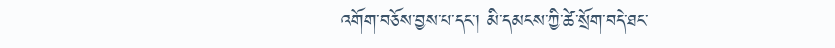འགོག་བཅོས་བྱས་པ་དང་། མི་དམངས་ཀྱི་ཚེ་སྲོག་བདེ་ཐང་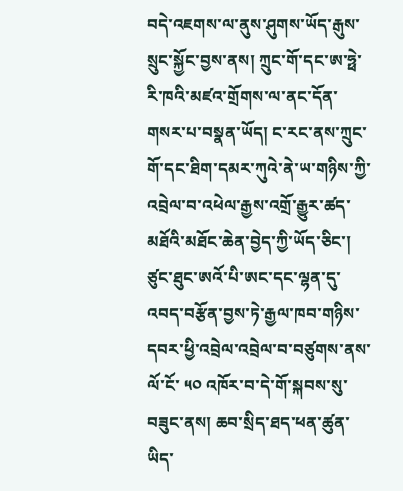བདེ་འཇགས་ལ་ནུས་ཤུགས་ཡོད་རྒུས་སྲུང་སྐྱོང་བྱས་ནས། ཀྲུང་གོ་དང་ཨ་ཧྥེ་རི་ཁའི་མཛའ་གྲོགས་ལ་ནང་དོན་གསར་པ་བསྣན་ཡོད། ང་རང་ནས་ཀྲུང་གོ་དང་ཐིག་དམར་ཀུའེ་ནེ་ཡ་གཉིས་ཀྱི་འབྲེལ་བ་འཕེལ་རྒྱས་འགྲོ་རྒྱུར་ཚད་མཐོའི་མཐོང་ཆེན་བྱེད་ཀྱི་ཡོད་ཅིང་། ཙུང་ཐུང་ཨའོ་པི་ཨང་དང་ལྷན་དུ་འབད་བརྩོན་བྱས་ཏེ་རྒྱལ་ཁབ་གཉིས་དབར་ཕྱི་འབྲེལ་འབྲེལ་བ་བཙུགས་ནས་ལོ་ངོ་ ༥༠ འཁོར་བ་དེ་གོ་སྐབས་སུ་བཟུང་ནས། ཆབ་སྲིད་ཐད་ཕན་ཚུན་ཡིད་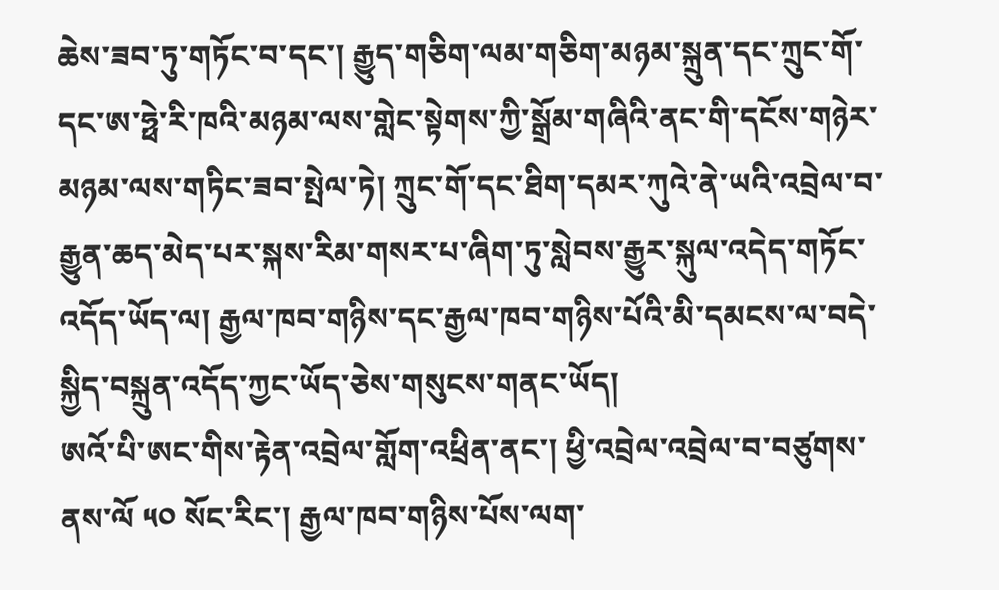ཆེས་ཟབ་ཏུ་གཏོང་བ་དང་། རྒྱུད་གཅིག་ལམ་གཅིག་མཉམ་སྐྲུན་དང་ཀྲུང་གོ་དང་ཨ་ཧྥེ་རི་ཁའི་མཉམ་ལས་གླེང་སྟེགས་ཀྱི་སྒྲོམ་གཞིའི་ནང་གི་དངོས་གཉེར་མཉམ་ལས་གཏིང་ཟབ་སྤེལ་ཏེ། ཀྲུང་གོ་དང་ཐིག་དམར་ཀུའེ་ནེ་ཡའི་འབྲེལ་བ་རྒྱུན་ཆད་མེད་པར་སྐས་རིམ་གསར་པ་ཞིག་ཏུ་སླེབས་རྒྱུར་སྐུལ་འདེད་གཏོང་འདོད་ཡོད་ལ། རྒྱལ་ཁབ་གཉིས་དང་རྒྱལ་ཁབ་གཉིས་པོའི་མི་དམངས་ལ་བདེ་སྐྱིད་བསྐྲུན་འདོད་ཀྱང་ཡོད་ཅེས་གསུངས་གནང་ཡོད།
ཨའོ་པི་ཨང་གིས་རྟེན་འབྲེལ་གློག་འཕྲིན་ནང་། ཕྱི་འབྲེལ་འབྲེལ་བ་བཙུགས་ནས་ལོ ༥༠ སོང་རིང་། རྒྱལ་ཁབ་གཉིས་པོས་ལག་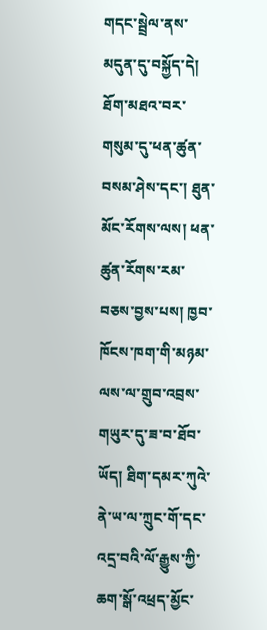གདང་སྦྲེལ་ནས་མདུན་དུ་བསྐྱོད་དེ། ཐོག་མཐའ་བར་གསུམ་དུ་ཕན་ཚུན་བསམ་ཤེས་དང་། ཐུན་མོང་རོགས་ལས། ཕན་ཚུན་རོགས་རམ་བཅས་བྱས་པས། ཁྱབ་ཁོངས་ཁག་གི་མཉམ་ལས་ལ་གྲུབ་འབྲས་གཡུར་དུ་ཟ་བ་ཐོབ་ཡོད། ཐིག་དམར་ཀུའེ་ནེ་ཡ་ལ་ཀྲུང་གོ་དང་འདྲ་བའི་ལོ་རྒྱུས་ཀྱི་ཆག་སྒོ་འཕྲད་མྱོང་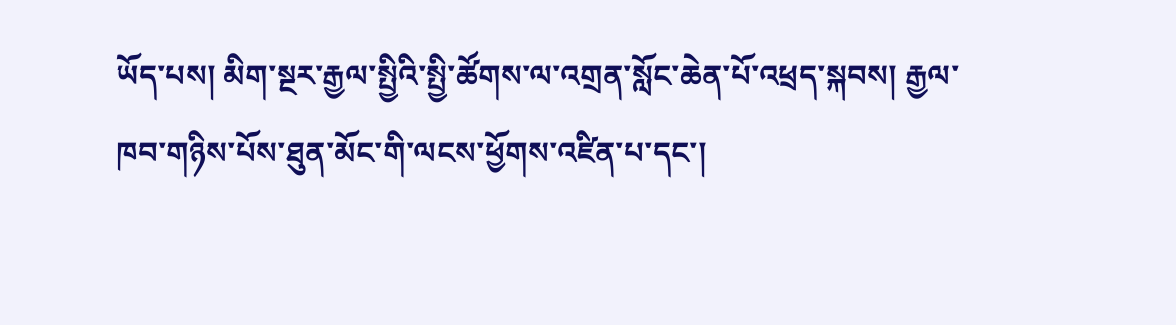ཡོད་པས། མིག་སྔར་རྒྱལ་སྤྱིའི་སྤྱི་ཚོགས་ལ་འགྲན་སློང་ཆེན་པོ་འཕྲད་སྐབས། རྒྱལ་ཁབ་གཉིས་པོས་ཐུན་མོང་གི་ལངས་ཕྱོགས་འཛིན་པ་དང་།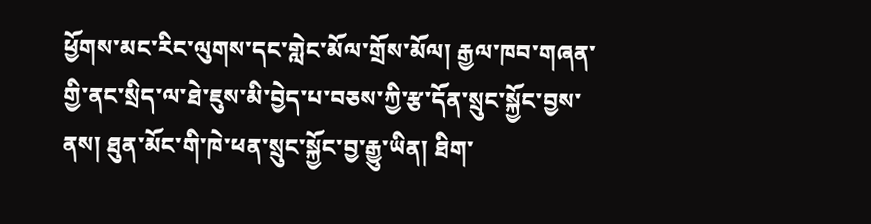ཕྱོགས་མང་རིང་ལུགས་དང་གླེང་མོལ་གྲོས་མོལ། རྒྱལ་ཁབ་གཞན་གྱི་ནང་སྲིད་ལ་ཐེ་ཇུས་མི་བྱེད་པ་བཅས་ཀྱི་རྩ་དོན་སྲུང་སྐྱོང་བྱས་ནས། ཐུན་མོང་གི་ཁེ་ཕན་སྲུང་སྐྱོང་བྱ་རྒྱུ་ཡིན། ཐིག་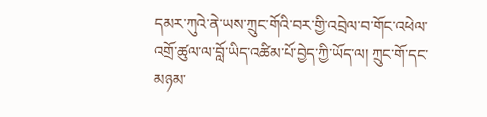དམར་ཀུའེ་ནེ་ཡས་ཀྲུང་གོའི་བར་གྱི་འབྲེལ་བ་གོང་འཕེལ་འགྲོ་ཚུལ་ལ་བློ་ཡིད་འཚིམ་པོ་བྱེད་ཀྱི་ཡོད་ལ། ཀྲུང་གོ་དང་མཉམ་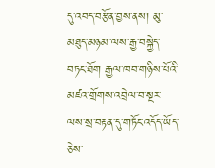དུ་འབད་བརྩོན་བྱས་ནས། མུ་མཐུད་མཉམ་ལས་རྒྱ་བསྐྱེད་བཏང་ཐོག རྒྱལ་ཁབ་གཉིས་པོའི་མཛའ་གྲོགས་འབྲེལ་བ་སྔར་ལས་སྲ་བརྟན་དུ་གཏོང་འདོད་ཡོད་ཅེས་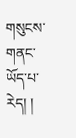གསུངས་གནང་ཡོད་པ་རེད། །